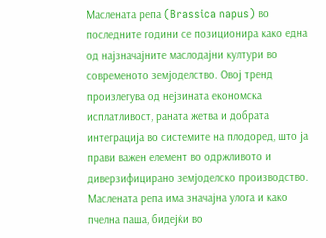Маслената репа (Brassica napus) во последните години се позиционира како една од најзначајните маслодајни култури во современото земјоделство. Овој тренд произлегува од нејзината економска исплатливост, раната жетва и добрата интеграција во системите на плодоред, што ја прави важен елемент во одржливото и диверзифицирано земјоделско производство.
Маслената репа има значајна улога и како пчелна паша, бидејќи во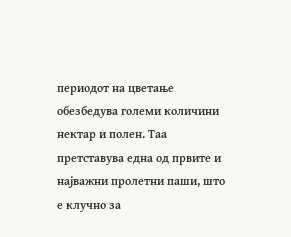периодот на цветање обезбедува големи количини нектар и полен. Таа претставува една од првите и најважни пролетни паши, што е клучно за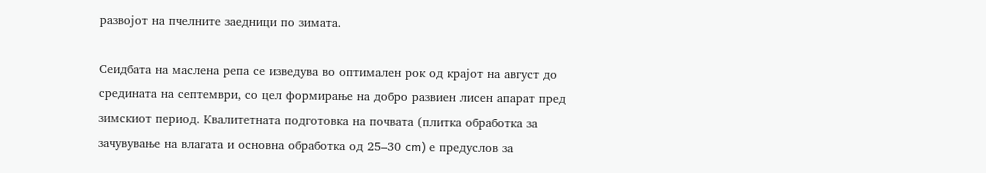развојот на пчелните заедници по зимата.

Сеидбата на маслена репа се изведува во оптимален рок од крајот на август до средината на септември, со цел формирање на добро развиен лисен апарат пред зимскиот период. Квалитетната подготовка на почвата (плитка обработка за зачувување на влагата и основна обработка од 25–30 cm) е предуслов за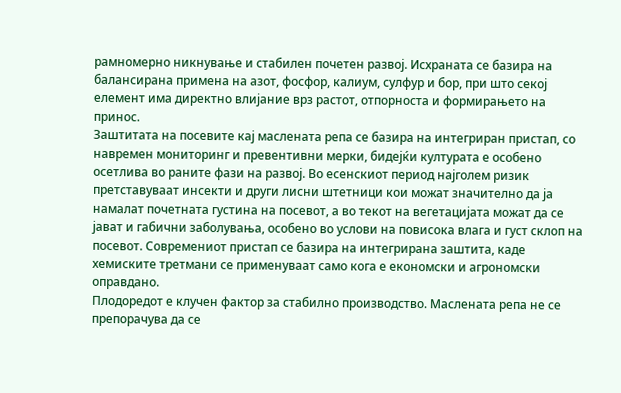рамномерно никнување и стабилен почетен развој. Исхраната се базира на балансирана примена на азот, фосфор, калиум, сулфур и бор, при што секој елемент има директно влијание врз растот, отпорноста и формирањето на принос.
Заштитата на посевите кај маслената репа се базира на интегриран пристап, со навремен мониторинг и превентивни мерки, бидејќи културата е особено осетлива во раните фази на развој. Во есенскиот период најголем ризик претставуваат инсекти и други лисни штетници кои можат значително да ја намалат почетната густина на посевот, а во текот на вегетацијата можат да се јават и габични заболувања, особено во услови на повисока влага и густ склоп на посевот. Современиот пристап се базира на интегрирана заштита, каде хемиските третмани се применуваат само кога е економски и агрономски оправдано.
Плодоредот е клучен фактор за стабилно производство. Маслената репа не се препорачува да се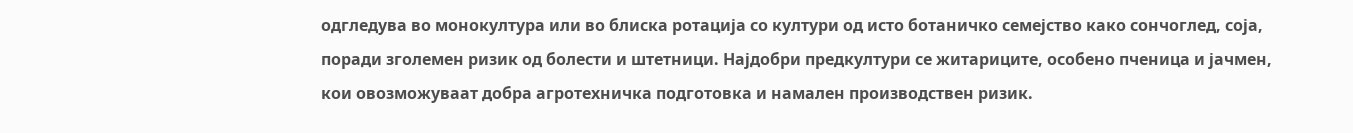одгледува во монокултура или во блиска ротација со култури од исто ботаничко семејство како сончоглед, соја, поради зголемен ризик од болести и штетници. Најдобри предкултури се житариците, особено пченица и јачмен, кои овозможуваат добра агротехничка подготовка и намален производствен ризик.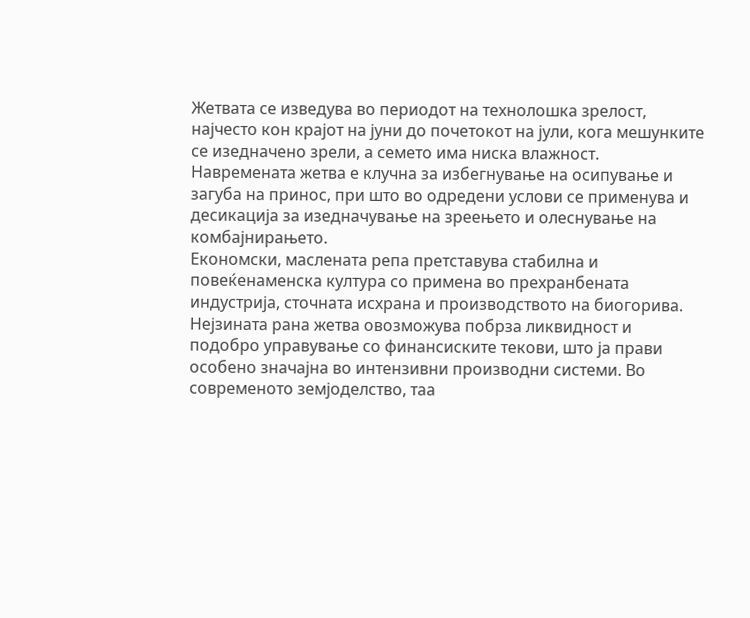Жетвата се изведува во периодот на технолошка зрелост, најчесто кон крајот на јуни до почетокот на јули, кога мешунките се изедначено зрели, а семето има ниска влажност. Навремената жетва е клучна за избегнување на осипување и загуба на принос, при што во одредени услови се применува и десикација за изедначување на зреењето и олеснување на комбајнирањето.
Економски, маслената репа претставува стабилна и повеќенаменска култура со примена во прехранбената индустрија, сточната исхрана и производството на биогорива. Нејзината рана жетва овозможува побрза ликвидност и подобро управување со финансиските текови, што ја прави особено значајна во интензивни производни системи. Во современото земјоделство, таа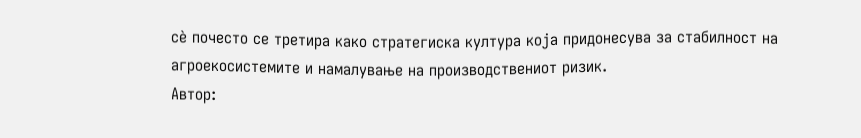сè почесто се третира како стратегиска култура која придонесува за стабилност на агроекосистемите и намалување на производствениот ризик.
Автор: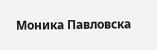Моника Павловска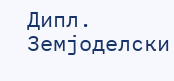Дипл. Земјоделски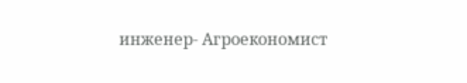инженер- Агроекономист